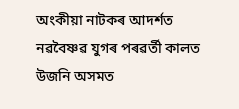অংকীয়া নাটকৰ আদৰ্শত নৱবৈষ্ণৱ যুগৰ পৰৱৰ্তী কালত উজনি অসমত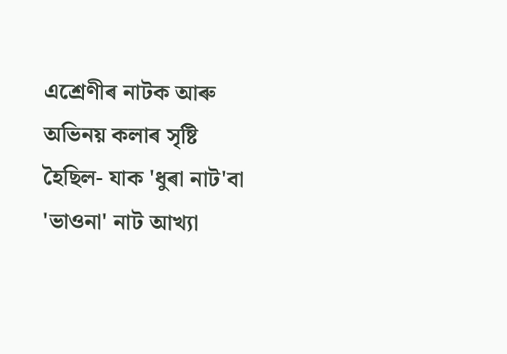এশ্ৰেণীৰ নাটক আৰু অভিনয় কলাৰ সৃষ্টি হৈছিল- যাক 'ধুৰা নাট'বা 'ভাওনা' নাট আখ্যা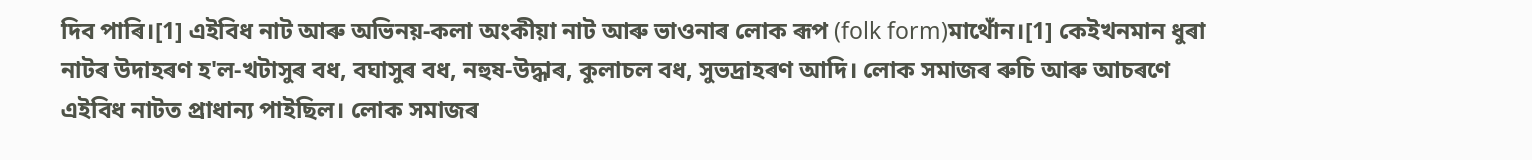দিব পাৰি।[1] এইবিধ নাট আৰু অভিনয়-কলা অংকীয়া নাট আৰু ভাওনাৰ লোক ৰূপ (folk form)মাথোঁন।[1] কেইখনমান ধুৰা নাটৰ উদাহৰণ হ'ল-খটাসুৰ বধ, বঘাসুৰ বধ, নহুষ-উদ্ধাৰ, কুলাচল বধ, সুভদ্ৰাহৰণ আদি। লোক সমাজৰ ৰুচি আৰু আচৰণে এইবিধ নাটত প্ৰাধান্য পাইছিল। লোক সমাজৰ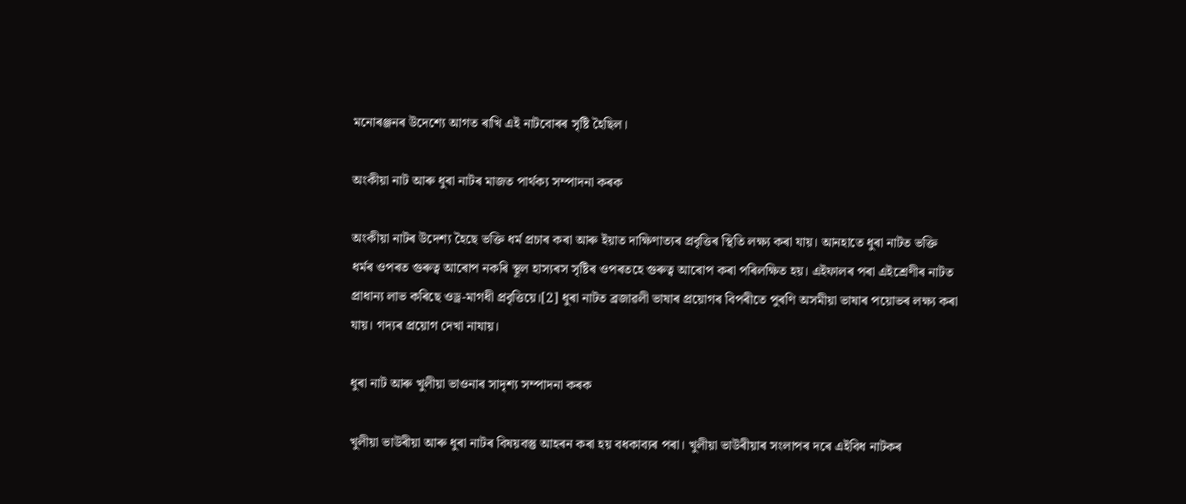মনোৰঞ্জনৰ উদেশ্যে আগত ৰাখি এই নাটবোৰৰ সৃষ্টি হৈছিল।

অংকীয়া নাট আৰু ধুৰা নাটৰ মাজত পাৰ্থক্য সম্পাদনা কৰক

অংকীয়া নাটৰ উদেশ্য হৈছে ভক্তি ধৰ্ম প্ৰচাৰ কৰা আৰু ইয়াত দাক্ষিণাত্যৰ প্ৰবৃত্তিৰ স্থিতি লক্ষ্য কৰা যায়। আনহাতে ধুৰা নাটত ভক্তি ধৰ্মৰ ওপৰত গুৰুত্ব আৰোপ নকৰি স্থূল হাস্যৰস সৃষ্টিৰ ওপৰতহে গুৰুত্ব আৰোপ কৰা পৰিলক্ষিত হয়। এইফালৰ পৰা এইশ্ৰেণীৰ নাটত প্ৰাধান্য লাভ কৰিছে ওড্ৰ-মাগধী প্ৰবৃত্তিয়ে।[2] ধুৰা নাটত ব্ৰজাৱলী ভাষাৰ প্ৰয়োগৰ বিপৰীতে পুৰণি অসমীয়া ভাষাৰ পয়োভৰ লক্ষ্য কৰা যায়। গদ্যৰ প্ৰয়োগ দেখা নাযায়।

ধুৰা নাট আৰু খুলীয়া ভাওনাৰ সাদৃশ্য সম্পাদনা কৰক

খুলীয়া ভাউৰীয়া আৰু ধুৰা নাটৰ বিষয়বস্তু আহৰন কৰা হয় বধকাব্যৰ পৰা। খুলীয়া ভাউৰীয়াৰ সংলাপৰ দৰে এইবিধ নাটকৰ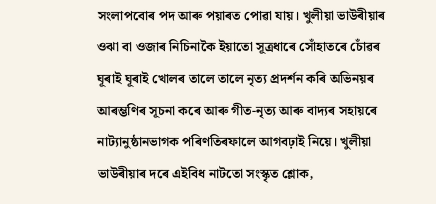সংলাপবোৰ পদ আৰু পয়াৰত পোৱা যায়। খুলীয়া ভাউৰীয়াৰ ওঝা বা ওজাৰ নিচিনাকৈ ইয়াতো সূত্ৰধাৰে সোঁহাতৰে চোঁৱৰ ঘূৰাই ঘূৰাই খোলৰ তালে তালে নৃত্য প্ৰদৰ্শন কৰি অভিনয়ৰ আৰম্ভণিৰ সূচনা কৰে আৰু গীত-নৃত্য আৰু বাদ্যৰ সহায়ৰে নাট্যানুষ্ঠানভাগক পৰিণতিৰফালে আগবঢ়াই নিয়ে। খুলীয়া ভাউৰীয়াৰ দৰে এইবিধ নাটতো সংস্কৃত শ্লোক,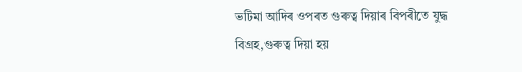ভটিমা আদিৰ ওপৰত গুৰুত্ব দিয়াৰ বিপৰীতে যুদ্ধ বিগ্ৰহ,গুৰুত্ব দিয়া হয়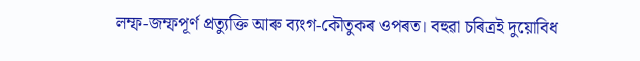লম্ফ-জম্ফপূৰ্ণ প্ৰত্যুক্তি আৰু ব্যংগ-কৌতুকৰ ওপৰত। বহুৱা চৰিত্ৰই দুয়োবিধ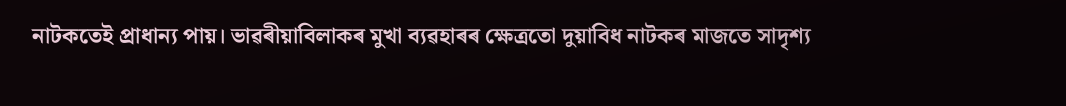নাটকতেই প্ৰাধান্য পায়। ভাৱৰীয়াবিলাকৰ মুখা ব্যৱহাৰৰ ক্ষেত্ৰতো দুয়াবিধ নাটকৰ মাজতে সাদৃশ্য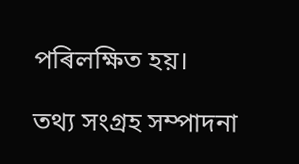পৰিলক্ষিত হয়।

তথ্য সংগ্ৰহ সম্পাদনা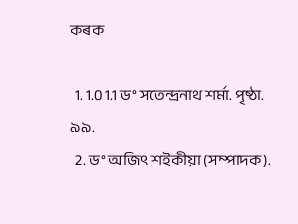কৰক

  1. 1.0 1.1 ড° সতেন্দ্ৰনাথ শৰ্মা. পৃষ্ঠা. ৯৯.
  2. ড° অজিৎ শইকীয়া (সম্পাদক).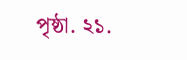পৃষ্ঠা. ২১.